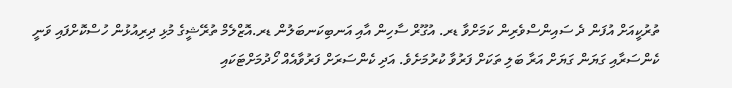ތުރުކީއަށް އުފަން ދެ ސައިންސްވެރިން ކަމަށްވާ ޑރ. އުގޫރް ސާހިން އާއި އަނބިކަނބަލުން ޑރ.އޮޒްލެމް ތުރޭޝީގެ މުޅި ދިރިއުޅުން ހުސްކޮށްފައި ވަނީ ކެންސަރާއި ގަޔަން ގަޔަށް އަރާ ބަލި ތަކަށް ފަރުވާ ކުރުމަށެވެ. އަދި ކެންސަރަށް ފަރުވާއެއް ހޯދުމަށްޓަކައި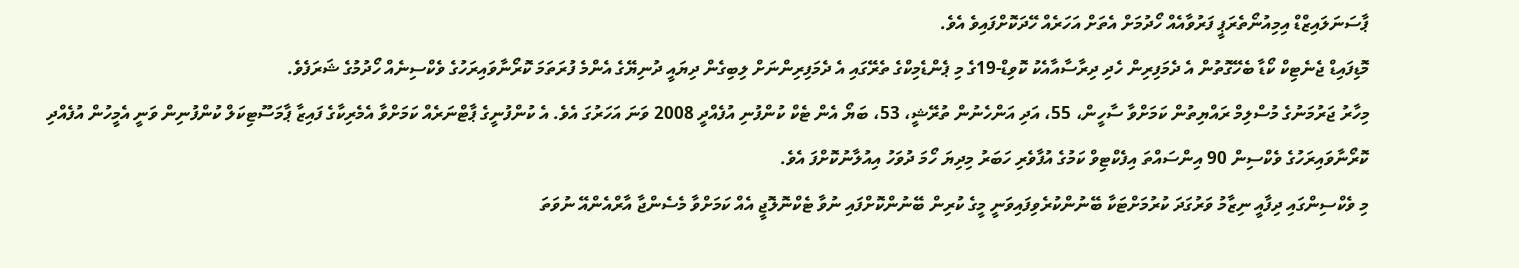ޕާސަނަލައިޒްޑް އިމިއުނޯތެރަޕީ ފަރުވާއެއް ހޯދުމަށް އެތަށް އަހަރެއް ހޭދަކޮށްފައިވެ އެވެ.
މޮޑިފައިޑް ޖެނެޓިކް ކޯޑާ ބެހޭގޮތުން އެ ދެމަފިރިން ހެދި ދިރާސާއާއެކު ކޮވިޑް-19ގެ މި ޕެންޑެމިކްގެ ތެރޭގައި އެ ދެމަފިރިންނަށް ލިބިގެން ދިޔައީ ދުނިޔޭގެ އެންމެ ފުރަތަމަ ކޮރޯނާވައިރަހުގެ ވެކްސިނެއް ހޯދުމުގެ ޝަރަފެވެ.
މިހާރު ޖަރުމަނުގެ މުސްލިމް ރައްޔިތުން ކަމަށްވާ ސާހީން، 55، އަދި އަންހެނުން ތުރޭޝީ، 53، ބަޔޯ އެން ޓެކް ކުންފުނި އުފެއްދީ 2008 ވަނަ އަހަރުގަ އެވެ. އެ ކުންފުނީގެ ޕާޓްނަރެއް ކަމަށްވާ އެމެރިކާގެ ފައިޒާ ޕާމަސޫޓިކަލް ކުންފުނިން ވަނީ އެމީހުން އުފެއްދި ކޮރޯނާވައިރަހުގެ ވެކްސިން 90 އިންސައްތަ އިފެކްޓިވް ކަމުގެ އުފާވެރި ހަބަރު މިދިޔަ ހޯމަ ދުވަހު އިއުލާނުކޮށްފަ އެވެ.
މި ވެކްސިންގައި ދިފާއީ ނިޒާމު ވަރުގަދަ ކުރުމަށްޓަކާ ބޭނުންކުރެވިފައިވަނީ މީގެ ކުރިން ބޭނުންކޮށްފައި ނުވާ ޓެކްނޮލޮޖީ އެއް ކަމަށްވާ މެސެންޖާ އާރްއެންއޭ ނުވަތަ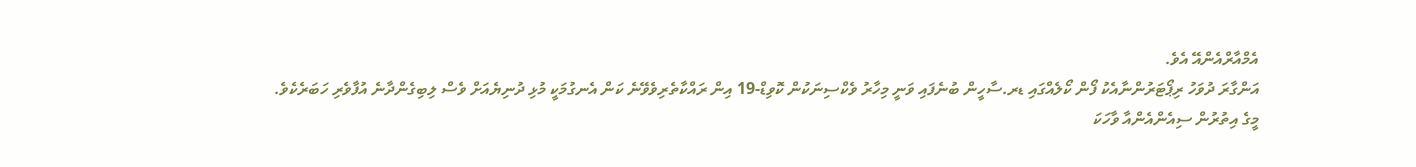އެމްއާރްއެންއޭ އެވެ.
އަންގާރަ ދުވަހު ރިޕޯޓަރުންނާއެކު ފޯން ކޯލެއްގައި ޑރ.ސާހީން ބުނެފައި ވަނީ މިހާރު ވެކްސިނަކުން ކޮވިޑް-19 އިން ރައްކާތެރިވެވޭނެ ކަން އެނގުމަކީ މުޅި ދުނިޔެއަށް ވެސް ލިބިގެންދާނެ އުފާވެރި ހަބަރެކެވެ.
މީގެ އިތުރުން ސިއެންއެންއާ ވާހަކަ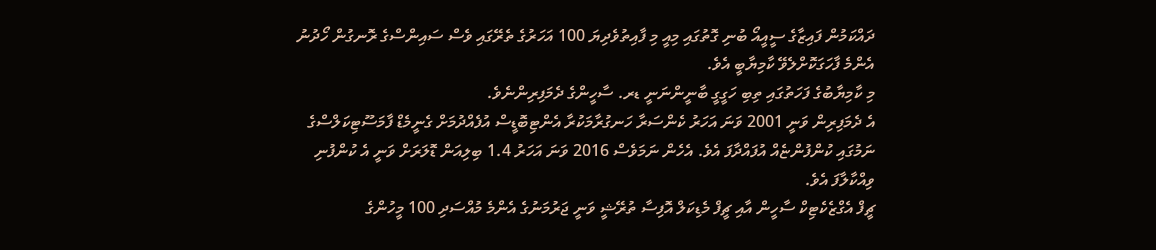ދައްކަމުން ފައިޒާގެ ސީއީއޯ ބުނި ގޮތުގައި މިއީ މި ފާއިތުވެދިޔަ 100 އަހަރުގެ ތެރޭގައި ވެސް ސައިންސްގެ ރޮނގުން ހޯދުނު އެންމެ ފާހަގަކޮށްލެވޭ ކާމިޔާބީ އެވެ.
މި ކާމިޔާބުގެ ފަހަތުގައި ތިބި ހަގީގީ ބާނީންނަނީ ޑރ. ސާހީންގެ ދެމަފިރިންނެވެ.
އެ ދެމަފިރިން ވަނީ 2001 ވަނަ އަހަރު ކެންސަރާ ހަނގުރާމަކުރާ އެންޓިބޮޑީސް އުފެއްދުމަށް ގެނީމެޑް ފާމަސޫޓިކަލްސްގެ ނަމުގައި ކުންފުންޏެއް އުފައްދާފަ އެވެ. އެހެން ނަމަވެސް 2016 ވަނަ އަހަރު 1.4 ބިލިއަން ޑޮލަރަށް ވަނީ އެ ކުންފުނި ވިއްކާލާފަ އެވެ.
ޗީފް އެގްޒެކެޓިކް ސާހީން އާއި ޗީފް މެޑިކަލް އޮފިސާ ތުރޭޝީ ވަނީ ޖަރުމަނުގެ އެންމެ މުއްސަދި 100 މީހުންގެ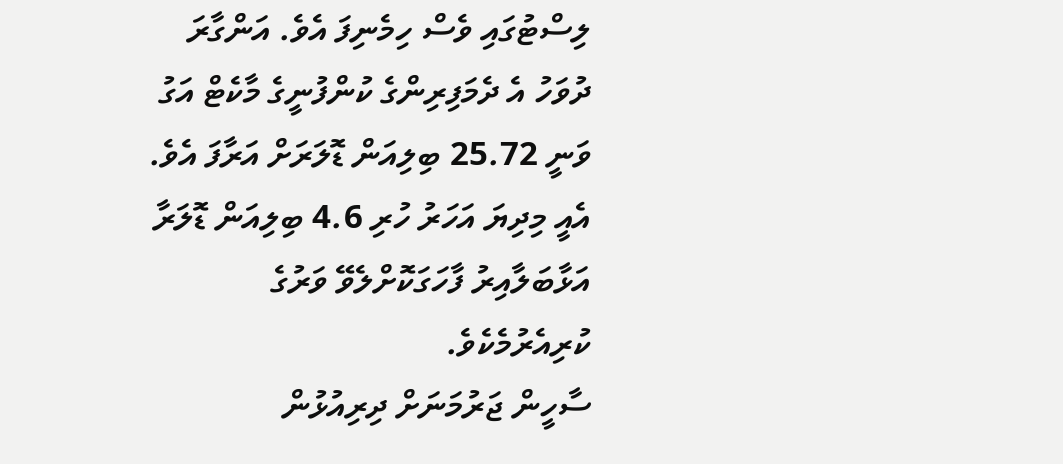ލިސްޓުގައި ވެސް ހިމެނިފަ އެވެ. އަންގާރަ ދުވަހު އެ ދެމަފިރިންގެ ކުންފުނީގެ މާކެޓް އަގު ވަނީ 25.72 ބިލިއަން ޑޮލަރަށް އަރާފަ އެވެ. އެއީ މިދިޔަ އަހަރު ހުރި 4.6 ބިލިއަން ޑޮލަރާ އަޅާބަލާއިރު ފާހަގަކޮށްލެވޭ ވަރުގެ ކުރިއެރުމެކެވެ.
ސާހީން ޖަރުމަނަށް ދިރިއުޅުން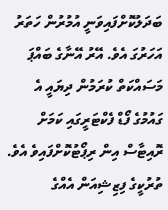ބަދަލުކޮށްފައިވަނީ އުމުރުން ހަތަރު އަހަރުގަ އެވެ. އޭރު އޭނާގެ ބައްޕަ މަސައްކަތް ކުރަމުން ދިޔައީ އެ ގައުމުގެ ފޯޑް ފެކްޓަރީގައި ކަމަށް ރޮއިޓާސް އިން ރިޕޯޓުކޮށްފައިވެ އެވެ.
ތުރުކީގެ ފިޒިޝިއަން އެއްގެ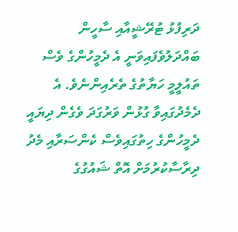ދަރިފުޅު ޓުރޭޝީއާއި ސާހީން ބައްދަލުވެފައިވަނީ އެ ދެމީހުންގެ ވެސް ތައުލީމީ ހަޔާތުގެ ތެރެއިންނެވެ. އެ ދެމެދުގައިވާ ގުޅުން ވަރުގަދަ ވެގެން ދިޔައީ ދެމީހުންގެ ހިތުގައިވެސް ކެންސަރާއި މެދު ދިރާސާކުރުމަށް އޮތް ޝައުގުގެ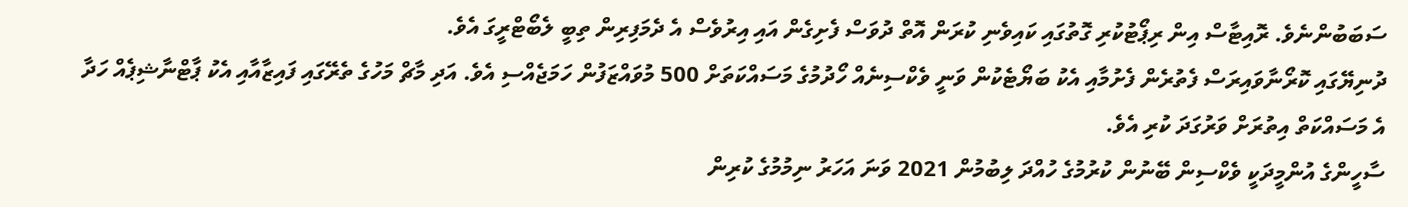ސަބަބުންނެވެ. ރޮއިޓާސް އިން ރިޕޯޓުކުރި ގޮތުގައި ކައިވެނި ކުރަން އޮތް ދުވަސް ފެށިގެން އައި އިރުވެސް އެ ދެމަފިރިން ތިބީ ލެބޯޓްރީގަ އެވެ.
ދުނިޔޭގައި ކޮރޯނާވައިރަސް ފެތުރެން ފެށުމާއި އެކު ބަޔޯޓެކުން ވަނީ ވެކްސިނެއް ހޯދުމުގެ މަސައްކަތަށް 500 މުވައްޒަފުން ހަމަޖެއްސި އެވެ. އަދި މާޗް މަހުގެ ތެރޭގައި ފައިޒާއާއި އެކު ޕާޓްނާޝިޕެއް ހަދާ އެ މަސައްކަތް އިތުރަށް ވަރުގަދަ ކުރި އެވެ.
ސާހީންގެ އުންމީދަކީ ވެކްސިން ބޭނުން ކުރުމުގެ ހުއްދަ ލިބުމުން 2021 ވަނަ އަހަރު ނިމުމުގެ ކުރިން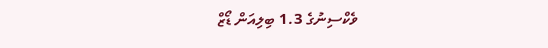ވެކްސިނުގެ 1.3 ބިލިއަން ޑޯޒް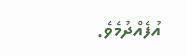އުފެއްދުމެވެ.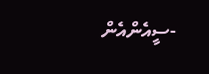-ސީއެންއެން